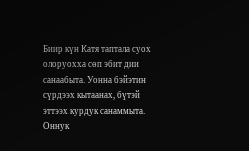Биир күн Катя таптала суох олоруохха сөп эбит дии санаабыта. Уонна бэйэтин сүрдээх кытаанах, бүтэй эттээх курдук санаммыта. Оннук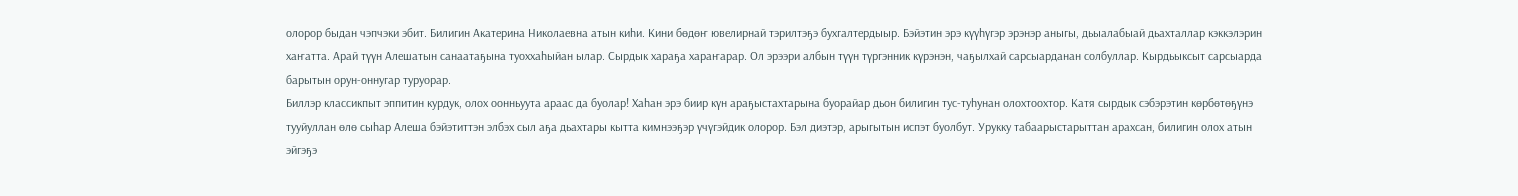олорор быдан чэпчэки эбит. Билигин Акатерина Николаевна атын киһи. Кини бөдөҥ ювелирнай тэрилтэҕэ бухгалтердыыр. Бэйэтин эрэ күүһүгэр эрэнэр аныгы, дьыалабыай дьахталлар кэккэлэрин хаҥатта. Арай түүн Алешатын санаатаҕына туоххаһыйан ылар. Сырдык хараҕа хараҥарар. Ол эрээри албын түүн түргэнник күрэнэн, чаҕылхай сарсыарданан солбуллар. Кырдьыксыт сарсыарда барытын орун-оннугар туруорар.
Биллэр классикпыт эппитин курдук, олох оонньуута араас да буолар! Хаһан эрэ биир күн араҕыстахтарына буорайар дьон билигин тус-туһунан олохтоохтор. Катя сырдык сэбэрэтин көрбөтөҕүнэ тууйуллан өлө сыһар Алеша бэйэтиттэн элбэх сыл аҕа дьахтары кытта кимнээҕэр үчүгэйдик олорор. Бэл диэтэр, арыгытын испэт буолбут. Урукку табаарыстарыттан арахсан, билигин олох атын эйгэҕэ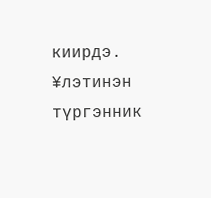киирдэ. ¥лэтинэн түргэнник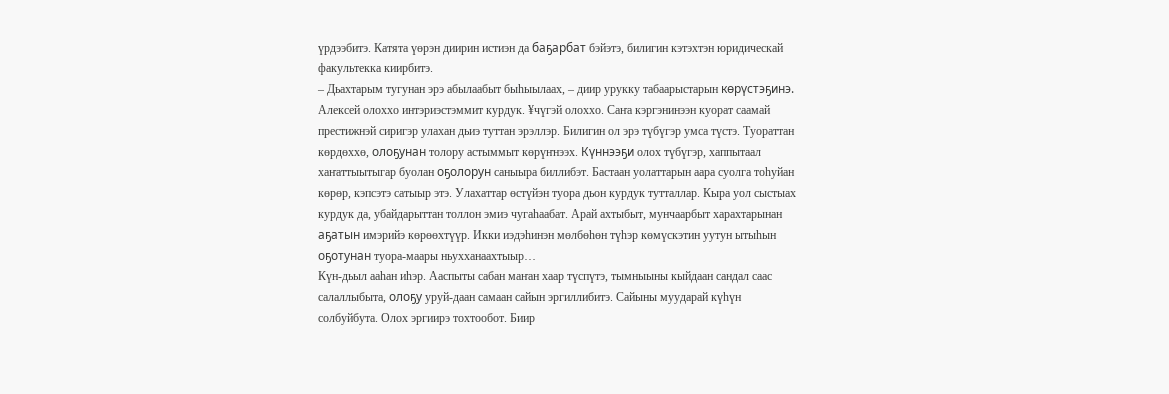үрдээбитэ. Катята үөрэн диирин истиэн да баҕарбат бэйэтэ, билигин кэтэхтэн юридическай факультекка киирбитэ.
– Дьахтарым тугунан эрэ абылаабыт быһыылаах, – диир урукку табаарыстарын көрүстэҕинэ.
Алексей олоххо интэриэстэммит курдук. ¥чүгэй олоххо. Саҥа кэргэнинээн куорат саамай престижнэй сиригэр улахан дьиэ туттан эрэллэр. Билигин ол эрэ түбүгэр умса түстэ. Туораттан көрдөххө, олоҕунан толору астыммыт көрүҥнээх. Күннээҕи олох түбүгэр, хаппытаал хаҥаттыытыгар буолан оҕолорун саныыра биллибэт. Бастаан уолаттарын аара суолга тоһуйан көрөр, кэпсэтэ сатыыр этэ. Улахаттар өстүйэн туора дьон курдук тутталлар. Кыра уол сыстыах курдук да, убайдарыттан толлон эмиэ чугаһаабат. Арай ахтыбыт, мунчаарбыт харахтарынан аҕатын имэрийэ көрөөхтүүр. Икки иэдэһинэн мөлбөһөн түһэр көмүскэтин уутун ытыһын оҕотунан туора-маары ньухханаахтыыр…
Күн-дьыл ааһан иһэр. Ааспыты сабан маҥан хаар түспүтэ, тымныыны кыйдаан сандал саас салаллыбыта, олоҕу уруй-даан самаан сайын эргиллибитэ. Сайыны муударай күһүн солбуйбута. Олох эргиирэ тохтообот. Биир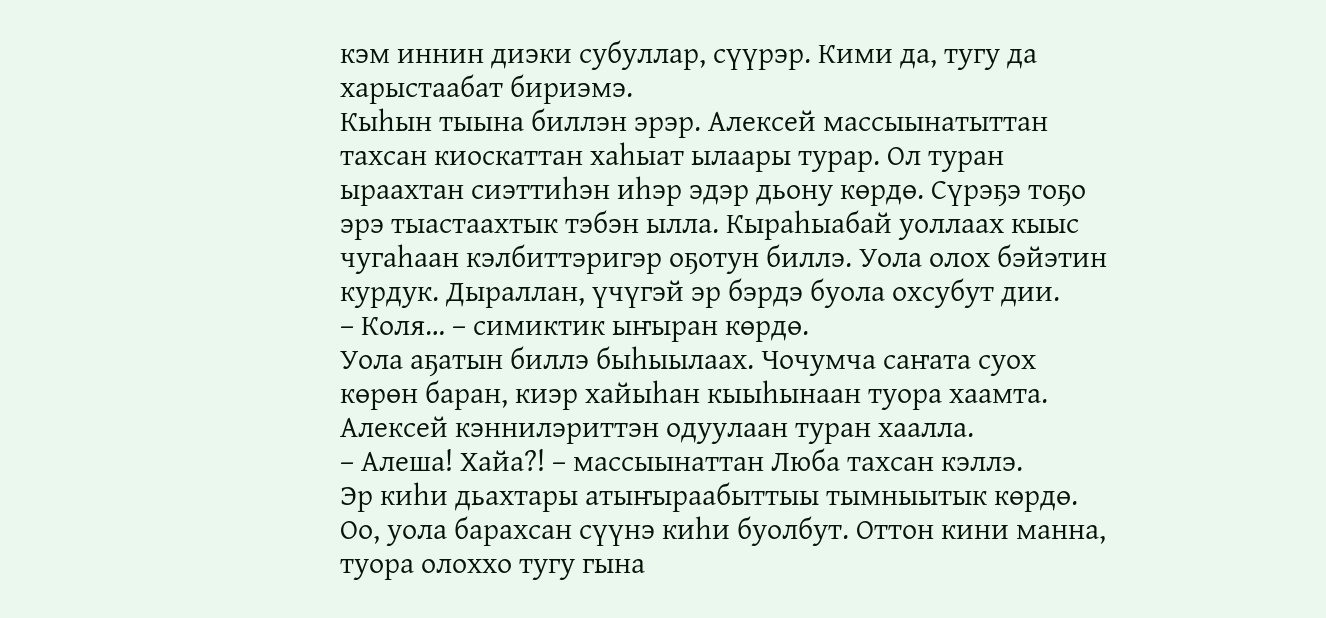кэм иннин диэки субуллар, сүүрэр. Кими да, тугу да харыстаабат бириэмэ.
Кыһын тыына биллэн эрэр. Алексей массыынатыттан тахсан киоскаттан хаһыат ылаары турар. Ол туран ыраахтан сиэттиһэн иһэр эдэр дьону көрдө. Сүрэҕэ тоҕо эрэ тыастаахтык тэбэн ылла. Кыраһыабай уоллаах кыыс чугаһаан кэлбиттэригэр оҕотун биллэ. Уола олох бэйэтин курдук. Дыраллан, үчүгэй эр бэрдэ буола охсубут дии.
– Коля… – симиктик ыҥыран көрдө.
Уола аҕатын биллэ быһыылаах. Чочумча саҥата суох көрөн баран, киэр хайыһан кыыһынаан туора хаамта. Алексей кэннилэриттэн одуулаан туран хаалла.
– Алеша! Хайа?! – массыынаттан Люба тахсан кэллэ.
Эр киһи дьахтары атыҥыраабыттыы тымныытык көрдө. Оо, уола барахсан сүүнэ киһи буолбут. Оттон кини манна, туора олоххо тугу гына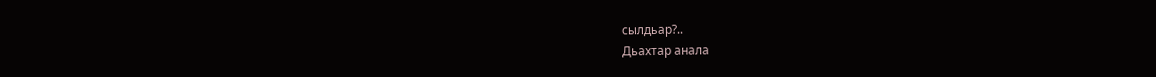сылдьар?..
Дьахтар анала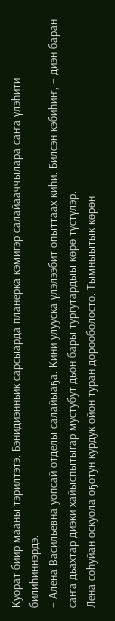Куорат биир мааны тэрилтэтэ. Бэнидиэнньик сарсыарда планерка кэмигэр салайааччылара саҥа үлэһити билиһиннэрдэ.
– Алена Васильевна уопсай отделы салайыаҕа. Кини улууска үлэлээбит опыттаах киһи. Билсэн кэбиһиҥ, – диэн баран саҥа дьахтар диэки хайыспытыгар мустубут дьон бары тургутардыы көрө түстүлэр.
Лена соһуйан оскуола оҕотун курдук ойон туран дорооболосто. Тымныытык көрөн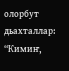олорбут дьахталлар: “Кимиҥ,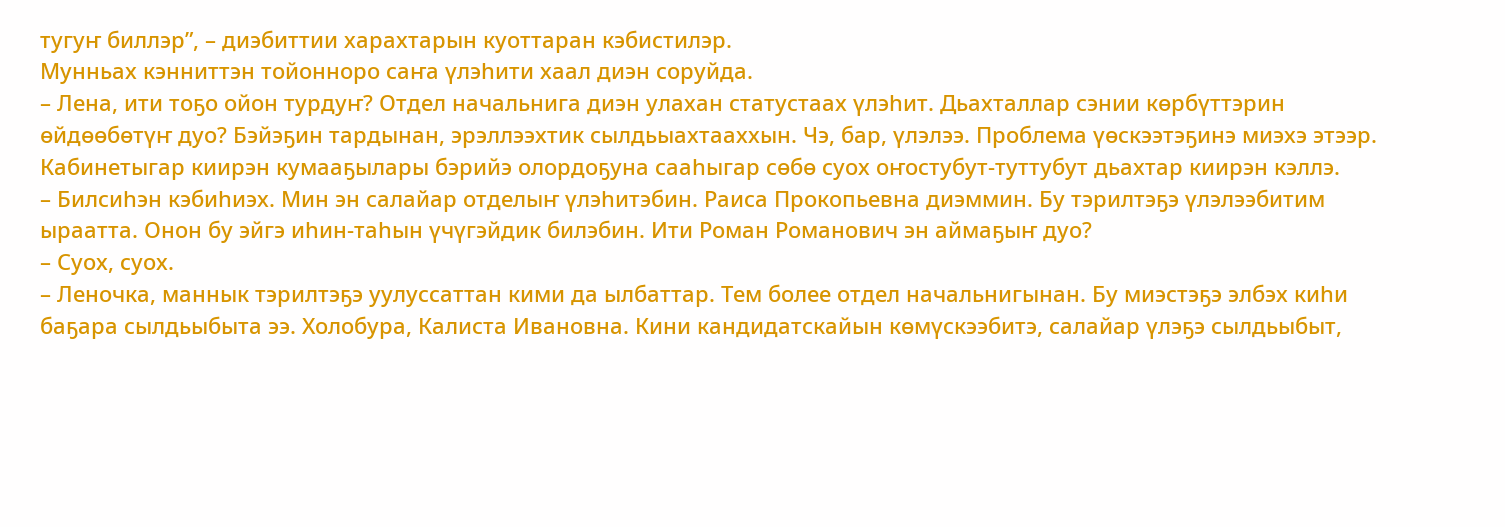тугуҥ биллэр”, – диэбиттии харахтарын куоттаран кэбистилэр.
Мунньах кэнниттэн тойонноро саҥа үлэһити хаал диэн соруйда.
– Лена, ити тоҕо ойон турдуҥ? Отдел начальнига диэн улахан статустаах үлэһит. Дьахталлар сэнии көрбүттэрин өйдөөбөтүҥ дуо? Бэйэҕин тардынан, эрэллээхтик сылдьыахтааххын. Чэ, бар, үлэлээ. Проблема үөскээтэҕинэ миэхэ этээр.
Кабинетыгар киирэн кумааҕылары бэрийэ олордоҕуна сааһыгар сөбө суох оҥостубут-туттубут дьахтар киирэн кэллэ.
– Билсиһэн кэбиһиэх. Мин эн салайар отделыҥ үлэһитэбин. Раиса Прокопьевна диэммин. Бу тэрилтэҕэ үлэлээбитим ыраатта. Онон бу эйгэ иһин-таһын үчүгэйдик билэбин. Ити Роман Романович эн аймаҕыҥ дуо?
– Суох, суох.
– Леночка, маннык тэрилтэҕэ уулуссаттан кими да ылбаттар. Тем более отдел начальнигынан. Бу миэстэҕэ элбэх киһи баҕара сылдьыбыта ээ. Холобура, Калиста Ивановна. Кини кандидатскайын көмүскээбитэ, салайар үлэҕэ сылдьыбыт,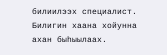билиилээх специалист. Билигин хаана хойунна ахан быһыылаах.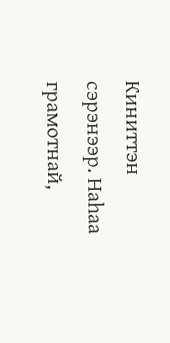Киниттэн сэрэнээр. Наһаа грамотнай,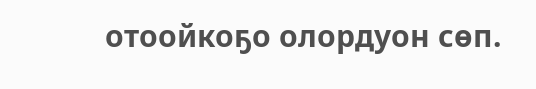отоойкоҕо олордуон сөп.